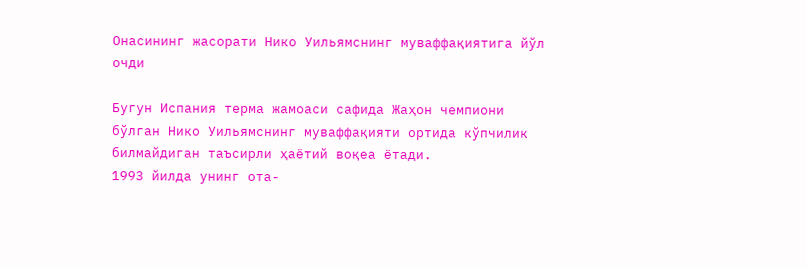Онасининг жасорати Нико Уильямснинг муваффақиятига йўл очди

Бугун Испания терма жамоаси сафида Жаҳон чемпиони бўлган Нико Уильямснинг муваффақияти ортида кўпчилик билмайдиган таъсирли ҳаётий воқеа ётади.
1993 йилда унинг ота-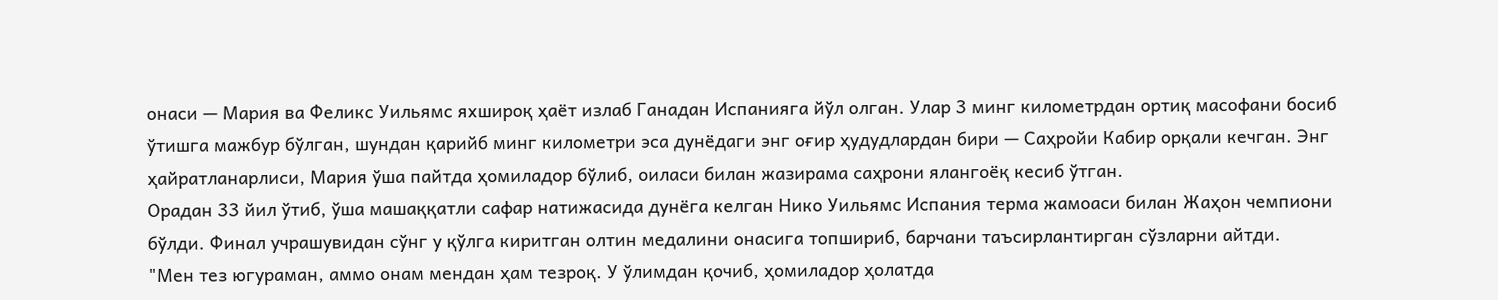онаси — Мария ва Феликс Уильямс яхшироқ ҳаёт излаб Ганадан Испанияга йўл олган. Улар 3 минг километрдан ортиқ масофани босиб ўтишга мажбур бўлган, шундан қарийб минг километри эса дунёдаги энг оғир ҳудудлардан бири — Саҳройи Кабир орқали кечган. Энг ҳайратланарлиси, Мария ўша пайтда ҳомиладор бўлиб, оиласи билан жазирама саҳрони ялангоёқ кесиб ўтган.
Орадан 33 йил ўтиб, ўша машаққатли сафар натижасида дунёга келган Нико Уильямс Испания терма жамоаси билан Жаҳон чемпиони бўлди. Финал учрашувидан сўнг у қўлга киритган олтин медалини онасига топшириб, барчани таъсирлантирган сўзларни айтди.
"Мен тез югураман, аммо онам мендан ҳам тезроқ. У ўлимдан қочиб, ҳомиладор ҳолатда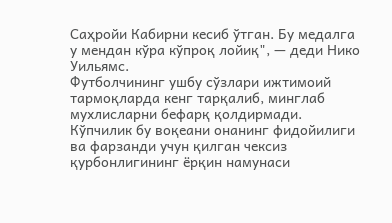Саҳройи Кабирни кесиб ўтган. Бу медалга у мендан кўра кўпроқ лойиқ", — деди Нико Уильямс.
Футболчининг ушбу сўзлари ижтимоий тармоқларда кенг тарқалиб, минглаб мухлисларни бефарқ қолдирмади. Кўпчилик бу воқеани онанинг фидойилиги ва фарзанди учун қилган чексиз қурбонлигининг ёрқин намунаси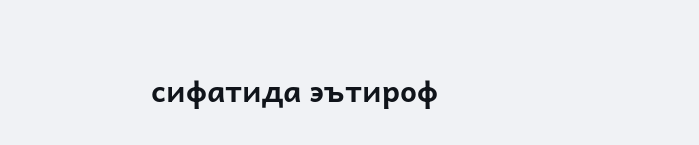сифатида эътироф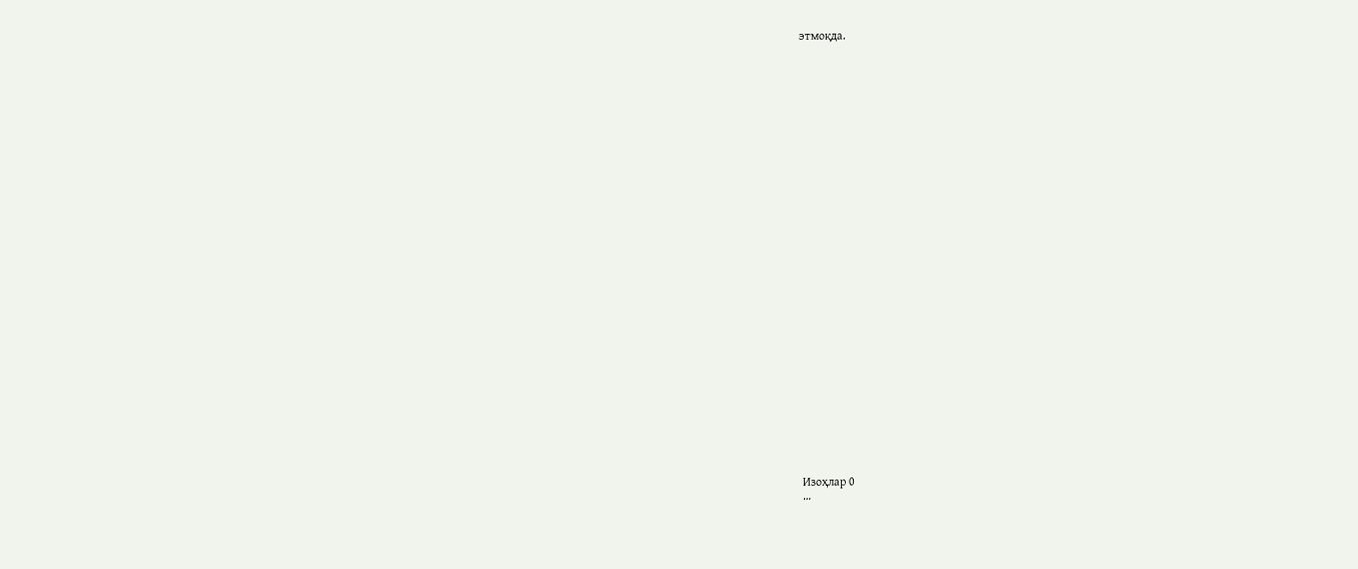этмоқда.






























Изоҳлар 0
…